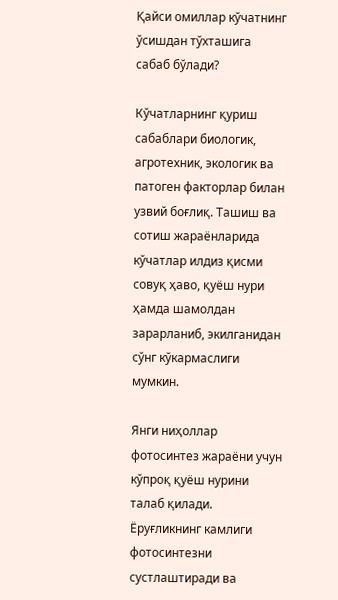Қайси омиллар кўчатнинг ўсишдан тўхташига сабаб бўлади?

Кўчатларнинг қуриш сабаблари биологик, агротехник, экологик ва патоген факторлар билан узвий боғлиқ. Ташиш ва сотиш жараёнларида кўчатлар илдиз қисми совуқ ҳаво, қуёш нури ҳамда шамолдан зарарланиб, экилганидан сўнг кўкармаслиги мумкин.

Янги ниҳоллар фотосинтез жараёни учун кўпроқ қуёш нурини талаб қилади. Ёруғликнинг камлиги фотосинтезни сустлаштиради ва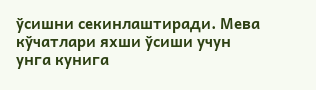ўсишни секинлаштиради. Мева кўчатлари яхши ўсиши учун унга кунига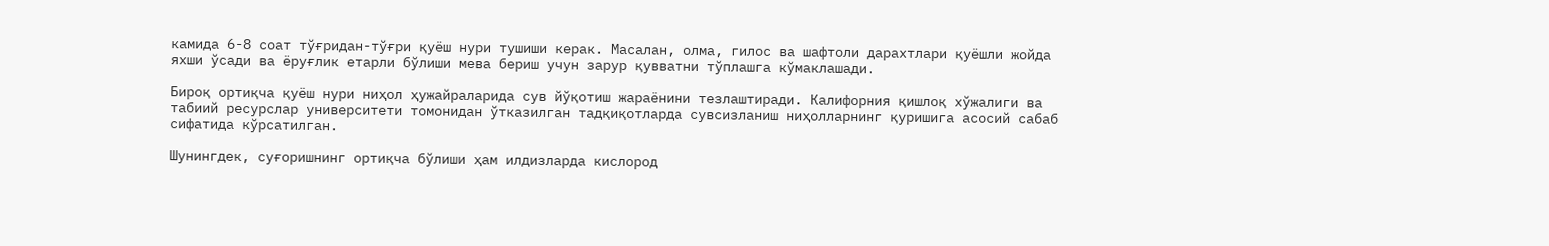камида 6-8 соат тўғридан-тўғри қуёш нури тушиши керак. Масалан, олма, гилос ва шафтоли дарахтлари қуёшли жойда яхши ўсади ва ёруғлик етарли бўлиши мева бериш учун зарур қувватни тўплашга кўмаклашади.

Бироқ ортиқча қуёш нури ниҳол ҳужайраларида сув йўқотиш жараёнини тезлаштиради. Калифорния қишлоқ хўжалиги ва табиий ресурслар университети томонидан ўтказилган тадқиқотларда сувсизланиш ниҳолларнинг қуришига асосий сабаб сифатида кўрсатилган.

Шунингдек, суғоришнинг ортиқча бўлиши ҳам илдизларда кислород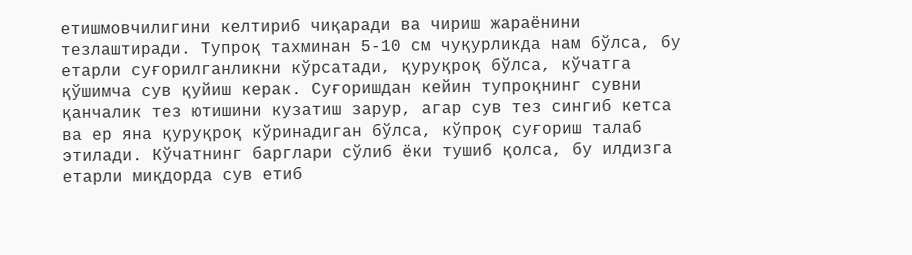етишмовчилигини келтириб чиқаради ва чириш жараёнини тезлаштиради. Тупроқ тахминан 5-10 см чуқурликда нам бўлса, бу етарли суғорилганликни кўрсатади, қуруқроқ бўлса, кўчатга қўшимча сув қуйиш керак. Суғоришдан кейин тупроқнинг сувни қанчалик тез ютишини кузатиш зарур, агар сув тез сингиб кетса ва ер яна қуруқроқ кўринадиган бўлса, кўпроқ суғориш талаб этилади. Кўчатнинг барглари сўлиб ёки тушиб қолса, бу илдизга етарли миқдорда сув етиб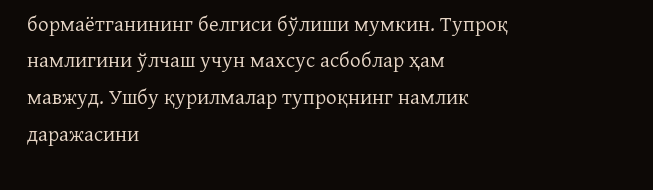бормаётганининг белгиси бўлиши мумкин. Тупроқ намлигини ўлчаш учун махсус асбоблар ҳам мавжуд. Ушбу қурилмалар тупроқнинг намлик даражасини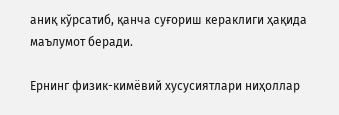аниқ кўрсатиб, қанча суғориш кераклиги ҳақида маълумот беради.

Ернинг физик-кимёвий хусусиятлари ниҳоллар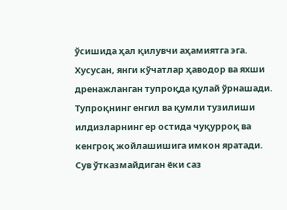ўсишида ҳал қилувчи аҳамиятга эга. Хусусан, янги кўчатлар ҳаводор ва яхши дренажланган тупроқда қулай ўрнашади. Тупроқнинг енгил ва қумли тузилиши илдизларнинг ер остида чуқурроқ ва кенгроқ жойлашишига имкон яратади. Сув ўтказмайдиган ёки саз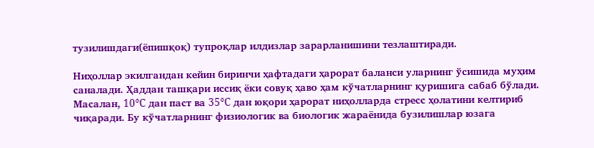тузилишдаги(ёпишқоқ) тупроқлар илдизлар зарарланишини тезлаштиради.

Ниҳоллар экилгандан кейин биринчи ҳафтадаги ҳарорат баланси уларнинг ўсишида муҳим саналади. Ҳаддан ташқари иссиқ ёки совуқ ҳаво ҳам кўчатларнинг қуришига сабаб бўлади. Масалан, 10°C дан паст ва 35°C дан юқори ҳарорат ниҳолларда стресс ҳолатини келтириб чиқаради. Бу кўчатларнинг физиологик ва биологик жараёнида бузилишлар юзага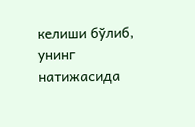келиши бўлиб, унинг натижасида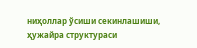ниҳоллар ўсиши секинлашиши, ҳужайра структураси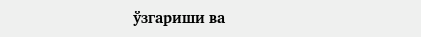ўзгариши ва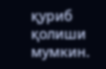қуриб қолиши мумкин.